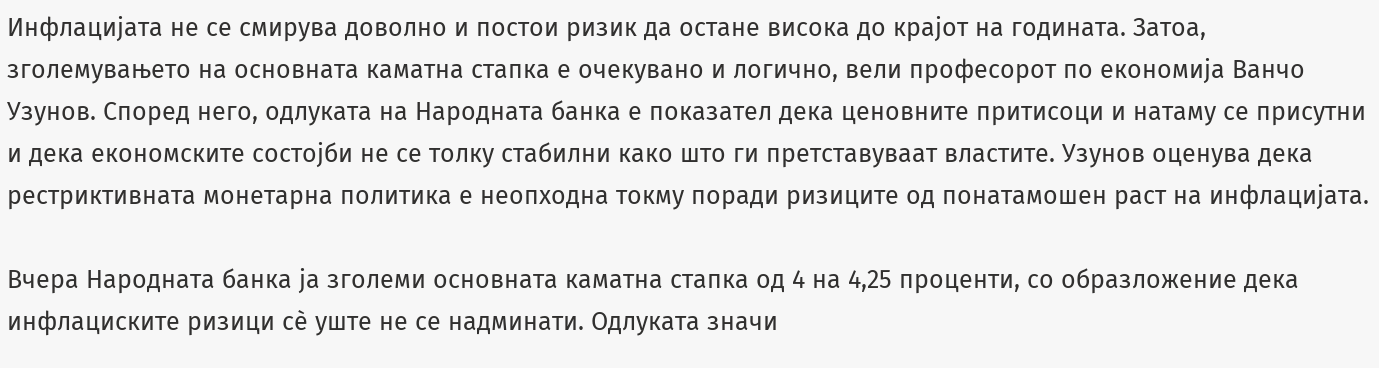Инфлацијата не се смирува доволно и постои ризик да остане висока до крајот на годината. Затоа, зголемувањето на основната каматна стапка е очекувано и логично, вели професорот по економија Ванчо Узунов. Според него, одлуката на Народната банка е показател дека ценовните притисоци и натаму се присутни и дека економските состојби не се толку стабилни како што ги претставуваат властите. Узунов оценува дека рестриктивната монетарна политика е неопходна токму поради ризиците од понатамошен раст на инфлацијата.

Вчера Народната банка ја зголеми основната каматна стапка од 4 на 4,25 проценти, со образложение дека инфлациските ризици сè уште не се надминати. Одлуката значи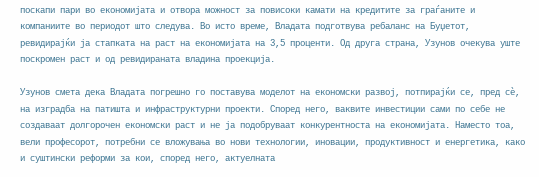поскапи пари во економијата и отвора можност за повисоки камати на кредитите за граѓаните и компаниите во периодот што следува. Во исто време, Владата подготвува ребаланс на Буџетот, ревидирајќи ја стапката на раст на економијата на 3,5 проценти. Од друга страна, Узунов очекува уште поскромен раст и од ревидираната владина проекција.

Узунов смета дека Владата погрешно го поставува моделот на економски развој, потпирајќи се, пред сè, на изградба на патишта и инфраструктурни проекти. Според него, ваквите инвестиции сами по себе не создаваат долгорочен економски раст и не ја подобруваат конкурентноста на економијата. Наместо тоа, вели професорот, потребни се вложувања во нови технологии, иновации, продуктивност и енергетика, како и суштински реформи за кои, според него, актуелната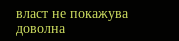власт не покажува доволна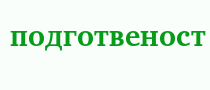подготвеност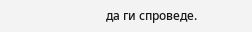да ги спроведе.